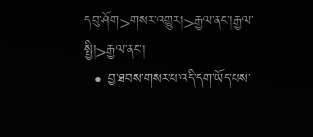དབུ་ཤོག>གསར་འགྱུར།>རྒྱལ་ནང་།རྒྱལ་སྤྱི།>རྒྱལ་ནང་།
  • བྱ་ཐབས་གསར་པ་འདི་དག་ཡོད་པས་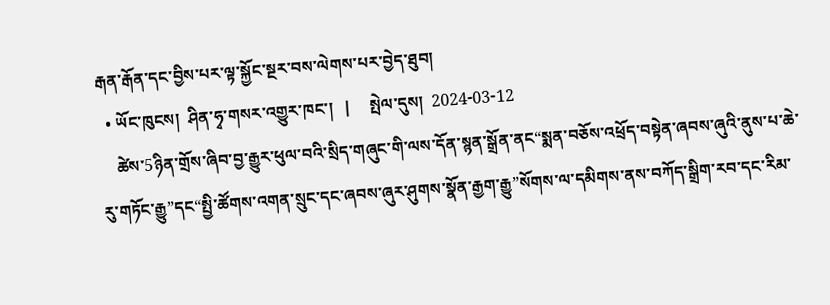རྒན་རྒོན་དང་བྱིས་པར་ལྟ་སྐྱོང་སྔར་བས་ལེགས་པར་བྱེད་ཐུབ།
  • ཡོང་ཁུངས།  ཤིན་ཧྭ་གསར་འགྱུར་ཁང་།   |     སྤེལ་དུས།  2024-03-12
    ཚེས་5ཉིན་གྲོས་ཞིབ་བྱ་རྒྱུར་ཕུལ་བའི་སྲིད་གཞུང་གི་ལས་དོན་སྙན་སྒྲོན་ནང“སྨན་བཅོས་འཕྲོད་བསྟེན་ཞབས་ཞུའི་ནུས་པ་ཆེ་རུ་གཏོང་རྒྱུ”དང“སྤྱི་ཚོགས་འགན་སྲུང་དང་ཞབས་ཞུར་ཤུགས་སྣོན་རྒྱག་རྒྱུ”སོགས་ལ་དམིགས་ནས་བཀོད་སྒྲིག་རབ་དང་རིམ་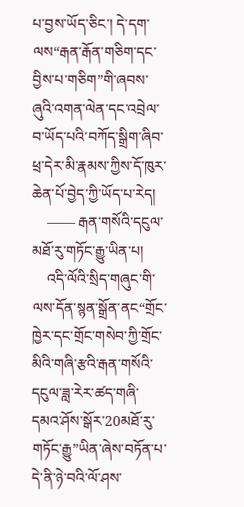པ་བྱས་ཡོད་ཅིང་། དེ་དག་ལས“རྒན་རྒོན་གཅིག་དང་བྱིས་པ་གཅིག”གི་ཞབས་ཞུའི་འགན་ལེན་དང་འབྲེལ་བ་ཡོད་པའི་བཀོད་སྒྲིག་ཞིབ་ཕྲ་དེར་མི་རྣམས་ཀྱིས་དོ་ཁུར་ཆེན་པོ་བྱེད་ཀྱི་ཡོད་པ་རེད།
    —— རྒན་གསོའི་དངུལ་མཐོ་རུ་གཏོང་རྒྱུ་ཡིན་པ།
    འདི་ལོའི་སྲིད་གཞུང་གི་ལས་དོན་སྙན་སྒྲོན་ནང“གྲོང་ཁྱེར་དང་གྲོང་གསེབ་ཀྱི་གྲོང་མིའི་གཞི་རྩའི་རྒན་གསོའི་དངུལ་ཟླ་རེར་ཚད་གཞི་དམའ་ཤོས་སྒོར་20མཐོ་རུ་གཏོང་རྒྱུ”ཡིན་ཞེས་བཏོན་པ་དེ་ནི་ཉེ་བའི་ལོ་ཤས་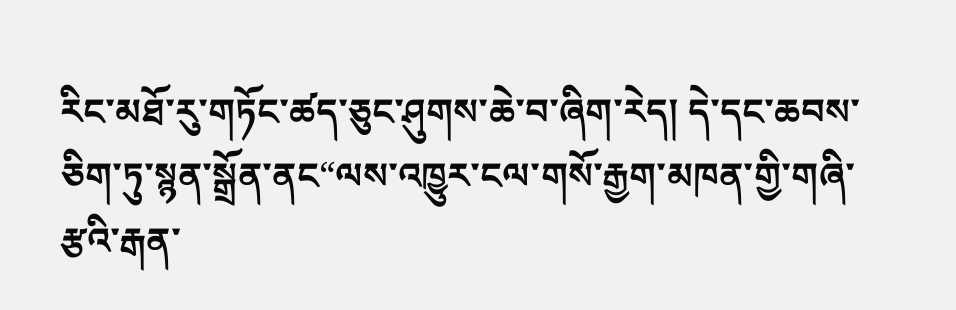རིང་མཐོ་རུ་གཏོང་ཚད་ཅུང་ཤུགས་ཆེ་བ་ཞིག་རེད། དེ་དང་ཆབས་ཅིག་ཏུ་སྙན་སྒྲོན་ནང“ལས་འཁྱུར་ངལ་གསོ་རྒྱག་མཁན་གྱི་གཞི་རྩའི་རྒན་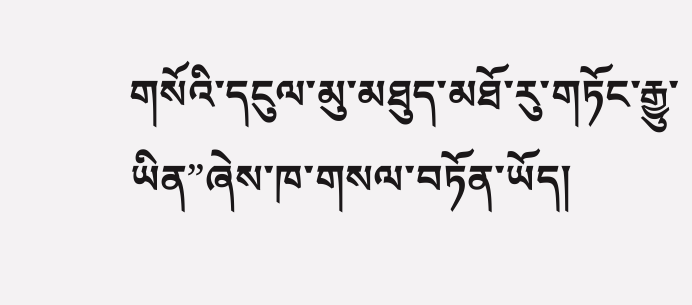གསོའི་དངུལ་མུ་མཐུད་མཐོ་རུ་གཏོང་རྒྱུ་ཡིན”ཞེས་ཁ་གསལ་བཏོན་ཡོད།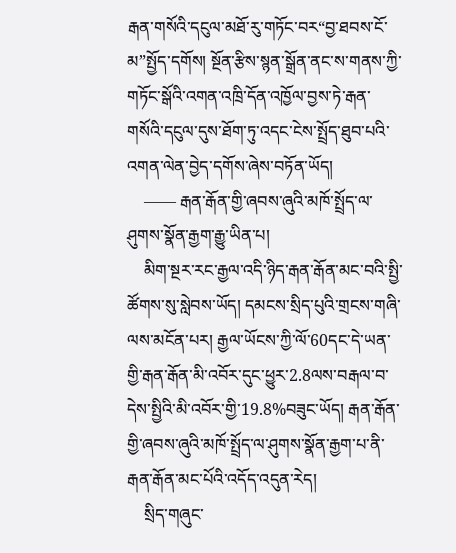རྒན་གསོའི་དངུལ་མཐོ་རུ་གཏོང་བར“བྱ་ཐབས་ངོ་མ”སྤྱོད་དགོས། སྔོན་རྩིས་སྙན་སྒྲོན་ནང་ས་གནས་ཀྱི་གཏོང་སྒོའི་འགན་འཁྲི་དོན་འཁྱོལ་བྱས་ཏེ་རྒན་གསོའི་དངུལ་དུས་ཐོག་ཏུ་འདང་ངེས་སྤྲོད་ཐུབ་པའི་འགན་ལེན་བྱེད་དགོས་ཞེས་བཏོན་ཡོད།
    —— རྒན་རྒོན་གྱི་ཞབས་ཞུའི་མཁོ་སྤྲོད་ལ་ཤུགས་སྣོན་རྒྱག་རྒྱུ་ཡིན་པ།
    མིག་སྔར་རང་རྒྱལ་འདི་ཉིད་རྒན་རྒོན་མང་བའི་སྤྱི་ཚོགས་སུ་སླེབས་ཡོད། དམངས་སྲིད་པུའི་གྲངས་གཞི་ལས་མངོན་པར། རྒྱལ་ཡོངས་ཀྱི་ལོ་60དང་དེ་ཡན་གྱི་རྒན་རྒོན་མི་འབོར་དུང་ཕྱུར་2.8ལས་བརྒལ་བ་དེས་སྤྱིའི་མི་འབོར་གྱི་19.8%བཟུང་ཡོད། རྒན་རྒོན་གྱི་ཞབས་ཞུའི་མཁོ་སྤྲོད་ལ་ཤུགས་སྣོན་རྒྱག་པ་ནི་རྒན་རྒོན་མང་པོའི་འདོད་འདུན་རེད།
    སྲིད་གཞུང་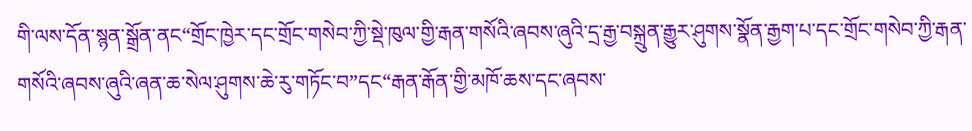གི་ལས་དོན་སྙན་སྒྲོན་ནང“གྲོང་ཁྱེར་དང་གྲོང་གསེབ་ཀྱི་སྡེ་ཁུལ་གྱི་རྒན་གསོའི་ཞབས་ཞུའི་དྲ་རྒྱ་བསྐྲུན་རྒྱུར་ཤུགས་སྣོན་རྒྱག་པ་དང་གྲོང་གསེབ་ཀྱི་རྒན་གསོའི་ཞབས་ཞུའི་ཞན་ཆ་སེལ་ཤུགས་ཆེ་རུ་གཏོང་བ”དང“རྒན་རྒོན་གྱི་མཁོ་ཆས་དང་ཞབས་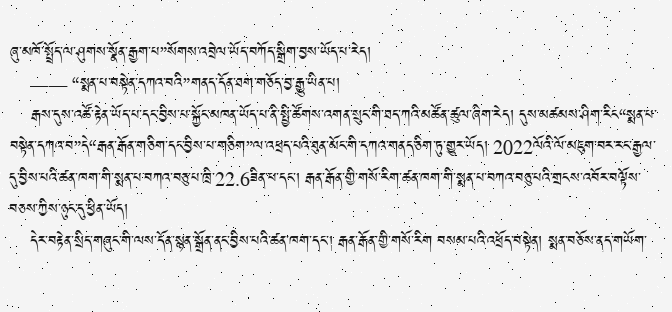ཞུ་མཁོ་སྤྲོད་ལ་ཤུགས་སྣོན་རྒྱག་པ”སོགས་འབྲེལ་ཡོད་བཀོད་སྒྲིག་བྱས་ཡོད་པ་རེད།
    —— “སྨན་པ་བསྟེན་དཀའ་བའི”གནད་དོན་ཐག་གཅོད་བྱ་རྒྱུ་ཡིན་པ།
    རྒས་དུས་འཚོ་རྟེན་ཡོད་པ་དང་བྱིས་པ་སྐྱོང་མཁན་ཡོད་པ་ནི་སྤྱི་ཚོགས་འགན་སྲུང་གི་ཐད་ཀའི་མཚོན་ཚུལ་ཞིག་རེད། དུས་མཚམས་ཤིག་རིང“སྨན་པ་བསྟེན་དཀའ་བ”དེ“རྒན་རྒོན་གཅིག་དང་བྱིས་པ་གཅིག”ལ་འཕྲད་པའི་ཐུན་མོང་གི་དཀའ་གནད་ཅིག་ཏུ་གྱུར་ཡོད། 2022ལོའི་ལོ་མཇུག་བར་རང་རྒྱལ་དུ་བྱིས་པའི་ཚན་ཁག་གི་སྨན་པ་བཀའ་བཅུ་པ་ཁྲི་22.6ཟིན་པ་དང་། རྒན་རྒོན་གྱི་གསོ་རིག་ཚན་ཁག་གི་སྨན་པ་བཀའ་བཅུ་པའི་གྲངས་འབོར་བལྟོས་བཅས་ཀྱིས་ཉུང་དུ་ཕྱིན་ཡོད།
    དེར་བརྟེན་སྲིད་གཞུང་གི་ལས་དོན་སྙན་སྒྲོན་ནང་བྱིས་པའི་ཚན་ཁག་དང་། རྒན་རྒོན་གྱི་གསོ་རིག བསམ་པའི་འཕྲོད་བསྟེན། སྨན་བཅོས་ནད་གཡོག་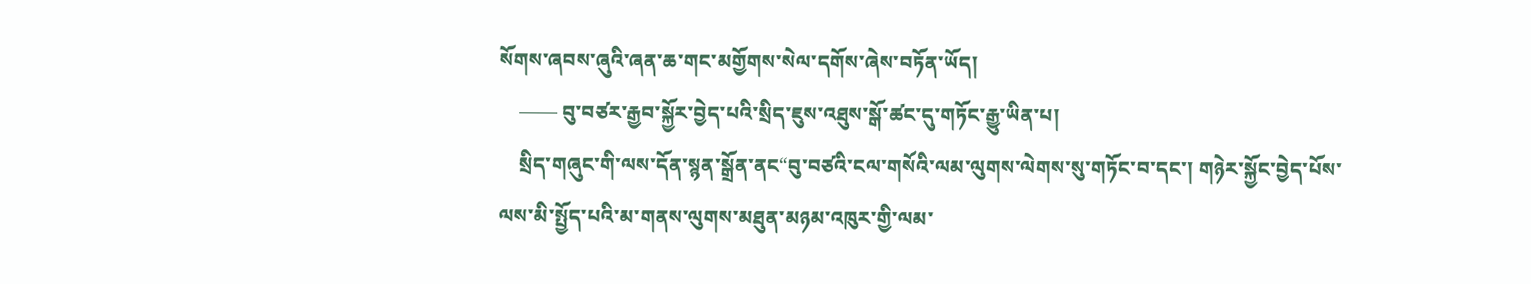སོགས་ཞབས་ཞུའི་ཞན་ཆ་གང་མགྱོགས་སེལ་དགོས་ཞེས་བཏོན་ཡོད།
    —— བུ་བཙར་རྒྱབ་སྐྱོར་བྱེད་པའི་སྲིད་ཇུས་འཐུས་སྒོ་ཚང་དུ་གཏོང་རྒྱུ་ཡིན་པ།
    སྲིད་གཞུང་གི་ལས་དོན་སྙན་སྒྲོན་ནང“བུ་བཙའི་ངལ་གསོའི་ལམ་ལུགས་ལེགས་སུ་གཏོང་བ་དང་། གཉེར་སྐྱོང་བྱེད་པོས་ལས་མི་སྤྱོད་པའི་མ་གནས་ལུགས་མཐུན་མཉམ་འཁུར་གྱི་ལམ་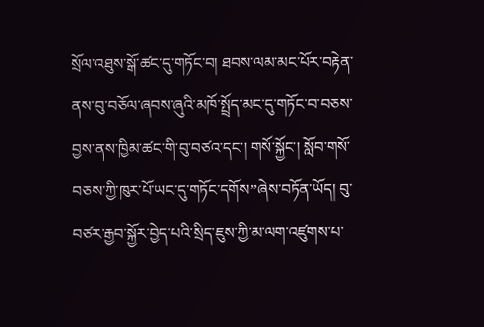སྲོལ་འཐུས་སྒོ་ཚང་དུ་གཏོང་བ། ཐབས་ལམ་མང་པོར་བརྟེན་ནས་བུ་བཅོལ་ཞབས་ཞུའི་མཁོ་སྤྲོད་མང་དུ་གཏོང་བ་བཅས་བྱས་ནས་ཁྱིམ་ཚང་གི་བུ་བཙའ་དང་། གསོ་སྐྱོང་། སློབ་གསོ་བཅས་ཀྱི་ཁུར་པོ་ཡང་དུ་གཏོང་དགོས”ཞེས་བཏོན་ཡོད། བུ་བཙར་རྒྱབ་སྐྱོར་བྱེད་པའི་སྲིད་ཇུས་ཀྱི་མ་ལག་འཛུགས་པ་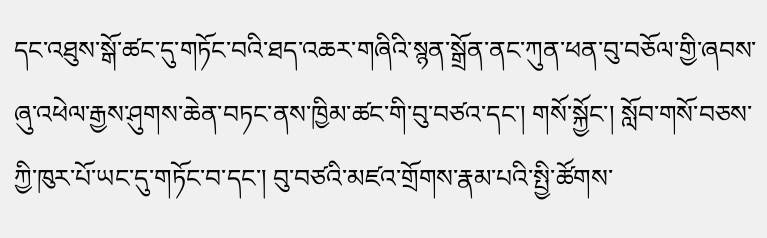དང་འཐུས་སྒོ་ཚང་དུ་གཏོང་བའི་ཐད་འཆར་གཞིའི་སྙན་སྒྲོན་ནང་ཀུན་ཕན་བུ་བཅོལ་གྱི་ཞབས་ཞུ་འཕེལ་རྒྱས་ཤུགས་ཆེན་བཏང་ནས་ཁྱིམ་ཚང་གི་བུ་བཙའ་དང་། གསོ་སྐྱོང་། སློབ་གསོ་བཅས་ཀྱི་ཁུར་པོ་ཡང་དུ་གཏོང་བ་དང་། བུ་བཙའི་མཛའ་གྲོགས་རྣམ་པའི་སྤྱི་ཚོགས་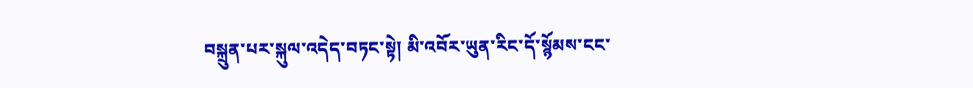བསྐྲུན་པར་སྐུལ་འདེད་བཏང་སྟེ། མི་འབོར་ཡུན་རིང་དོ་སྙོམས་ངང་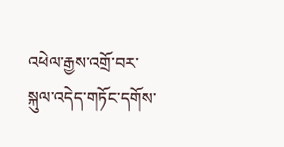འཕེལ་རྒྱས་འགྲོ་བར་སྐུལ་འདེད་གཏོང་དགོས་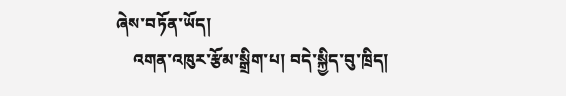ཞེས་བཏོན་ཡོད།
    འགན་འཁུར་རྩོམ་སྒྲིག་པ། བདེ་སྐྱིད་བུ་ཁྲིད།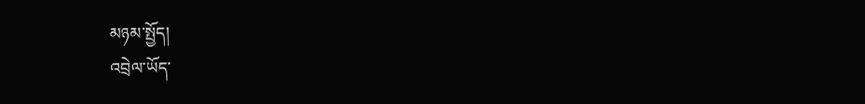མཉམ་སྤྱོད།
འབྲེལ་ཡོད་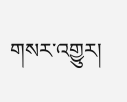གསར་འགྱུར།